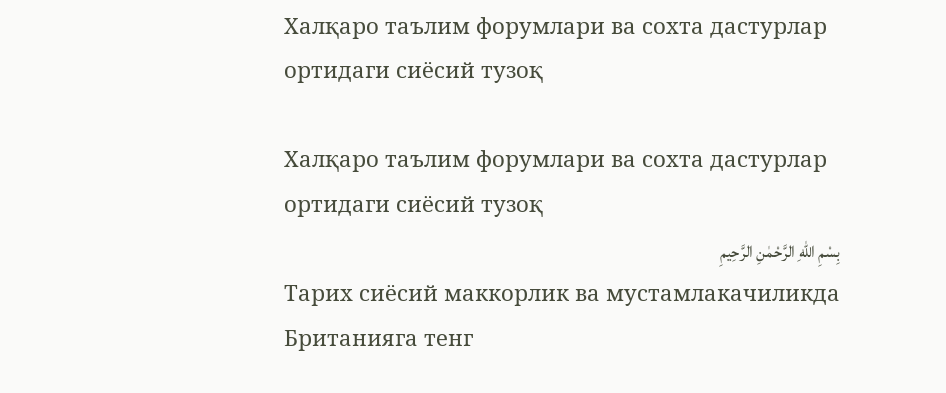Халқаро таълим форумлари ва сохта дастурлар ортидаги сиёсий тузоқ

Халқаро таълим форумлари ва сохта дастурлар ортидаги сиёсий тузоқ
بِسْمِ اللهِ الرَّحْمٰنِ الرَّحِيمِ
Тарих сиёсий маккорлик ва мустамлакачиликда Британияга тенг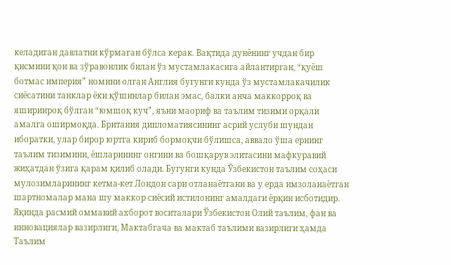келадиган давлатни кўрмаган бўлса керак. Вақтида дунёнинг учдан бир қисмини қон ва зўравонлик билан ўз мустамлакасига айлантирган, “қуёш ботмас империя” номини олган Англия бугунги кунда ўз мустамлакачилик сиёсатини танклар ёки қўшинлар билан эмас, балки анча маккорроқ ва яширинроқ бўлган “юмшоқ куч”, яъни маориф ва таълим тизими орқали амалга оширмоқда. Британия дипломатиясининг асрий услуби шундан иборатки, улар бирор юртга кириб бормоқчи бўлишса, аввало ўша ернинг таълим тизимини, ёшларининг онгини ва бошқарув элитасини мафкуравий жиҳатдан ўзига қарам қилиб олади. Бугунги кунда Ўзбекистон таълим соҳаси мулозимларининг кетма-кет Лондон сари отланаётгани ва у ерда имзоланаётган шартномалар мана шу маккор сиёсий истилонинг амалдаги ёрқин исботидир.
Яқинда расмий оммавий ахборот воситалари Ўзбекистон Олий таълим, фан ва инновациялар вазирлиги, Мактабгача ва мактаб таълими вазирлиги ҳамда Таълим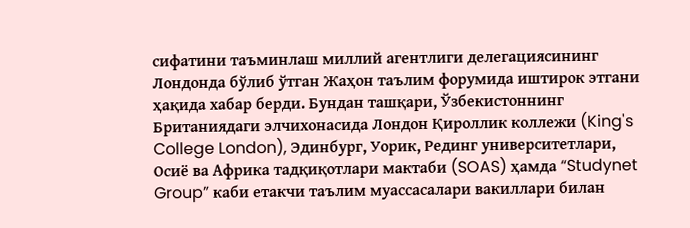сифатини таъминлаш миллий агентлиги делегациясининг Лондонда бўлиб ўтган Жаҳон таълим форумида иштирок этгани ҳақида хабар берди. Бундан ташқари, Ўзбекистоннинг Британиядаги элчихонасида Лондон Қироллик коллежи (King's College London), Эдинбург, Уорик, Рединг университетлари, Осиё ва Африка тадқиқотлари мактаби (SOAS) ҳамда “Studynet Group” каби етакчи таълим муассасалари вакиллари билан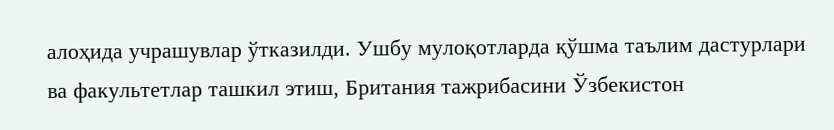алоҳида учрашувлар ўтказилди. Ушбу мулоқотларда қўшма таълим дастурлари ва факультетлар ташкил этиш, Британия тажрибасини Ўзбекистон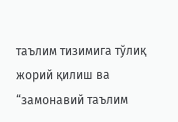таълим тизимига тўлиқ жорий қилиш ва “замонавий таълим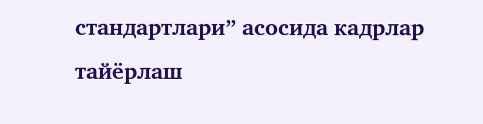стандартлари” асосида кадрлар тайёрлаш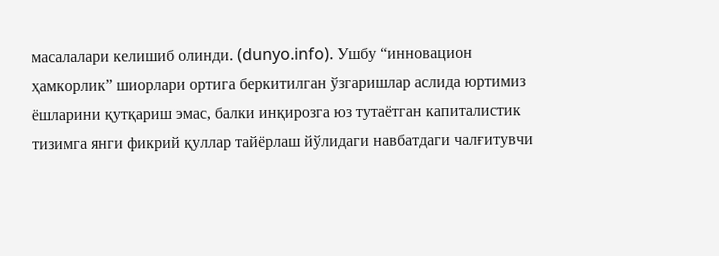масалалари келишиб олинди. (dunyo.info). Ушбу “инновацион ҳамкорлик” шиорлари ортига беркитилган ўзгаришлар аслида юртимиз ёшларини қутқариш эмас, балки инқирозга юз тутаётган капиталистик тизимга янги фикрий қуллар тайёрлаш йўлидаги навбатдаги чалғитувчи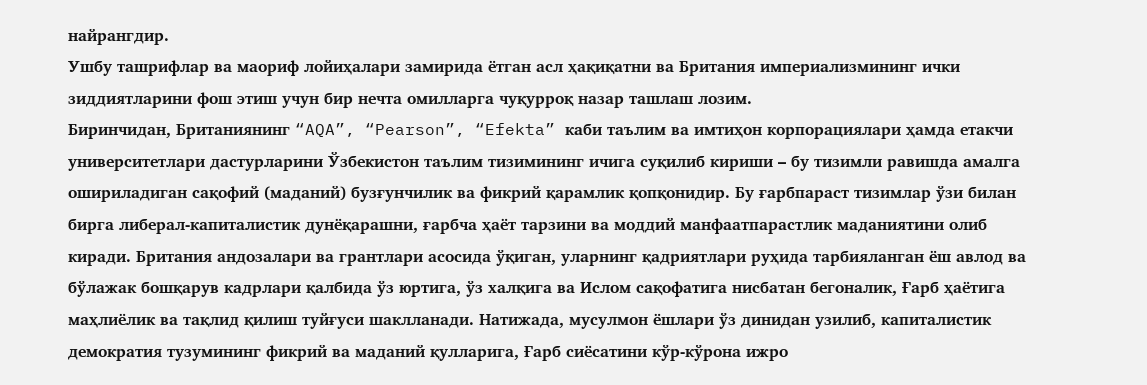найрангдир.
Ушбу ташрифлар ва маориф лойиҳалари замирида ётган асл ҳақиқатни ва Британия империализмининг ички зиддиятларини фош этиш учун бир нечта омилларга чуқурроқ назар ташлаш лозим.
Биринчидан, Британиянинг “AQA”, “Pearson”, “Efekta” каби таълим ва имтиҳон корпорациялари ҳамда етакчи университетлари дастурларини Ўзбекистон таълим тизимининг ичига суқилиб кириши – бу тизимли равишда амалга ошириладиган сақофий (маданий) бузғунчилик ва фикрий қарамлик қопқонидир. Бу ғарбпараст тизимлар ўзи билан бирга либерал-капиталистик дунёқарашни, ғарбча ҳаёт тарзини ва моддий манфаатпарастлик маданиятини олиб киради. Британия андозалари ва грантлари асосида ўқиган, уларнинг қадриятлари руҳида тарбияланган ёш авлод ва бўлажак бошқарув кадрлари қалбида ўз юртига, ўз халқига ва Ислом сақофатига нисбатан бегоналик, Ғарб ҳаётига маҳлиёлик ва тақлид қилиш туйғуси шаклланади. Натижада, мусулмон ёшлари ўз динидан узилиб, капиталистик демократия тузумининг фикрий ва маданий қулларига, Ғарб сиёсатини кўр-кўрона ижро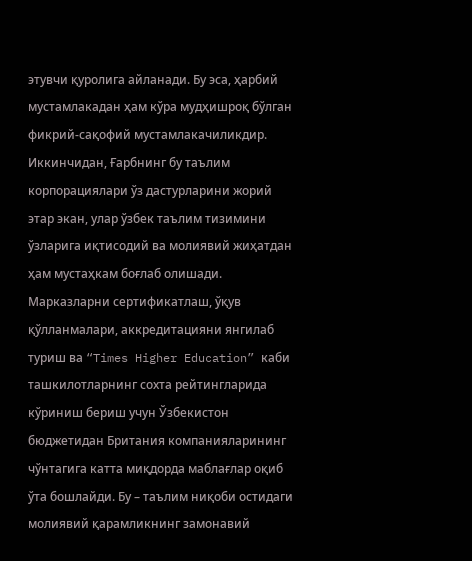этувчи қуролига айланади. Бу эса, ҳарбий мустамлакадан ҳам кўра мудҳишроқ бўлган фикрий-сақофий мустамлакачиликдир.
Иккинчидан, Ғарбнинг бу таълим корпорациялари ўз дастурларини жорий этар экан, улар ўзбек таълим тизимини ўзларига иқтисодий ва молиявий жиҳатдан ҳам мустаҳкам боғлаб олишади. Марказларни сертификатлаш, ўқув қўлланмалари, аккредитацияни янгилаб туриш ва “Times Higher Education” каби ташкилотларнинг сохта рейтингларида кўриниш бериш учун Ўзбекистон бюджетидан Британия компанияларининг чўнтагига катта миқдорда маблағлар оқиб ўта бошлайди. Бу – таълим ниқоби остидаги молиявий қарамликнинг замонавий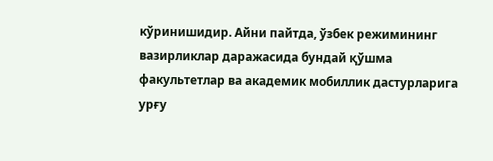кўринишидир. Айни пайтда, ўзбек режимининг вазирликлар даражасида бундай қўшма факультетлар ва академик мобиллик дастурларига урғу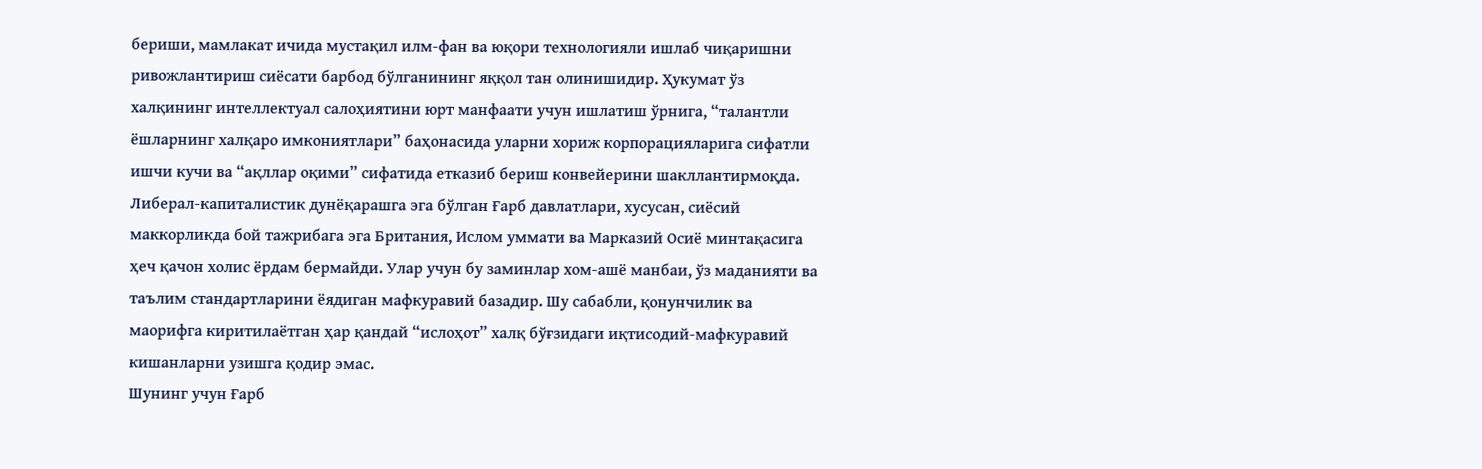бериши, мамлакат ичида мустақил илм-фан ва юқори технологияли ишлаб чиқаришни ривожлантириш сиёсати барбод бўлганининг яққол тан олинишидир. Ҳукумат ўз халқининг интеллектуал салоҳиятини юрт манфаати учун ишлатиш ўрнига, “талантли ёшларнинг халқаро имкониятлари” баҳонасида уларни хориж корпорацияларига сифатли ишчи кучи ва “ақллар оқими” сифатида етказиб бериш конвейерини шакллантирмоқда.
Либерал-капиталистик дунёқарашга эга бўлган Ғарб давлатлари, хусусан, сиёсий маккорликда бой тажрибага эга Британия, Ислом уммати ва Марказий Осиё минтақасига ҳеч қачон холис ёрдам бермайди. Улар учун бу заминлар хом-ашё манбаи, ўз маданияти ва таълим стандартларини ёядиган мафкуравий базадир. Шу сабабли, қонунчилик ва маорифга киритилаётган ҳар қандай “ислоҳот” халқ бўғзидаги иқтисодий-мафкуравий кишанларни узишга қодир эмас.
Шунинг учун Ғарб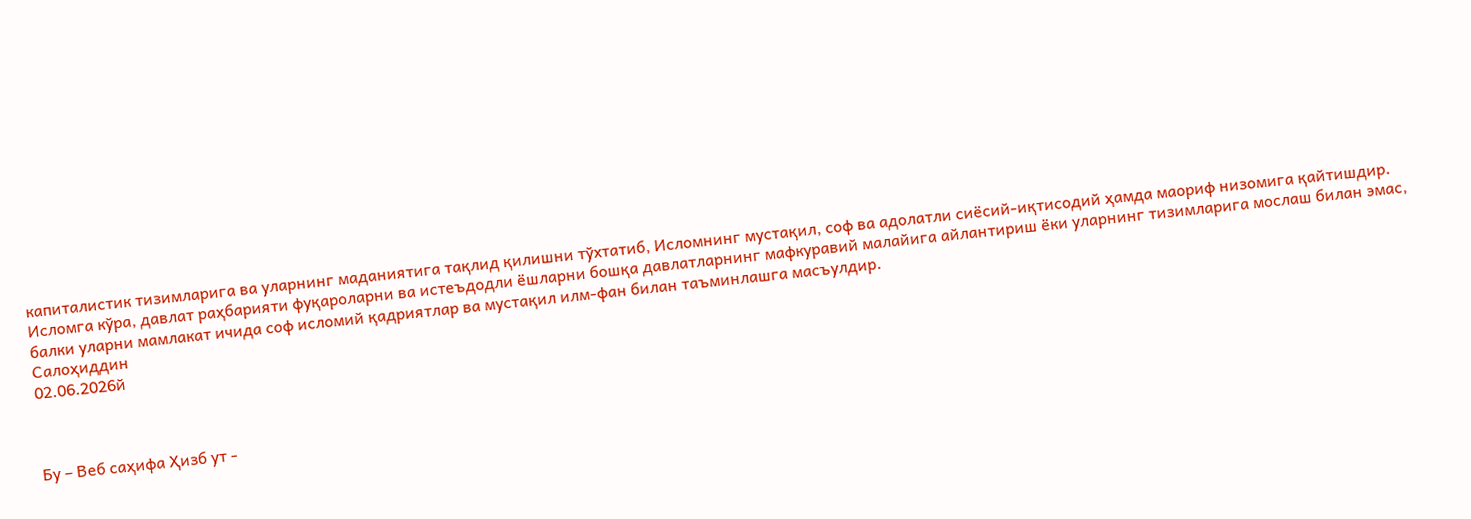капиталистик тизимларига ва уларнинг маданиятига тақлид қилишни тўхтатиб, Исломнинг мустақил, соф ва адолатли сиёсий-иқтисодий ҳамда маориф низомига қайтишдир. Исломга кўра, давлат раҳбарияти фуқароларни ва истеъдодли ёшларни бошқа давлатларнинг мафкуравий малайига айлантириш ёки уларнинг тизимларига мослаш билан эмас, балки уларни мамлакат ичида соф исломий қадриятлар ва мустақил илм-фан билан таъминлашга масъулдир.
Салоҳиддин
02.06.2026й



Бу – Веб саҳифа Ҳизб ут -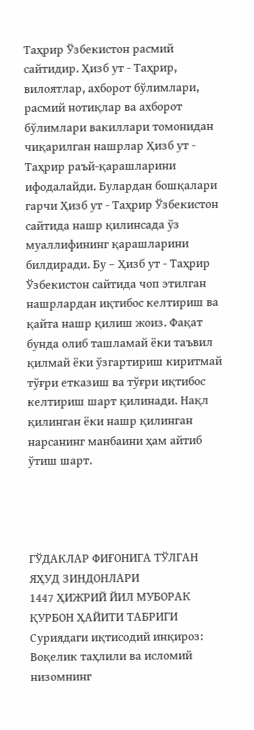Таҳрир Ўзбекистон расмий сайтидир. Ҳизб ут - Таҳрир, вилоятлар, ахборот бўлимлари, расмий нотиқлар ва ахборот бўлимлари вакиллари томонидан чиқарилган нашрлар Ҳизб ут - Таҳрир раъй-қарашларини ифодалайди. Булардан бошқалари гарчи Ҳизб ут - Таҳрир Ўзбекистон сайтида нашр қилинсада ўз муаллифининг қарашларини билдиради. Бу – Ҳизб ут - Таҳрир Ўзбекистон сайтида чоп этилган нашрлардан иқтибос келтириш ва қайта нашр қилиш жоиз. Фақат бунда олиб ташламай ёки таъвил қилмай ёки ўзгартириш киритмай тўғри етказиш ва тўғри иқтибос келтириш шарт қилинади. Нақл қилинган ёки нашр қилинган нарсанинг манбаини ҳам айтиб ўтиш шарт.




ГЎДАКЛАР ФИҒОНИГА ТЎЛГАН ЯҲУД ЗИНДОНЛАРИ
1447 ҲИЖРИЙ ЙИЛ МУБОРАК ҚУРБОН ҲАЙИТИ ТАБРИГИ
Суриядаги иқтисодий инқироз: Воқелик таҳлили ва исломий низомнинг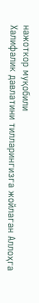нажоткор муқобили
Халифалик давлатини тилларингизга жойлаган Аллоҳга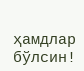ҳамдлар бўлсин!